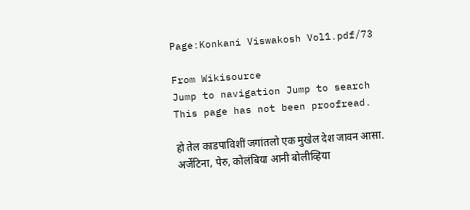Page:Konkani Viswakosh Vol1.pdf/73

From Wikisource
Jump to navigation Jump to search
This page has not been proofread.

हो तेल काडपाविशीं जगांतलो एक मुखेल देश जावन आसा. अर्जेटिना, पेरु, कोलंबिया आनी बोलीव्हिया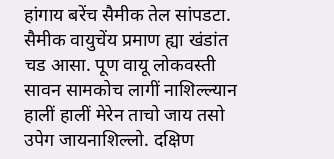हांगाय बरेंच सैमीक तेल सांपडटा. सैमीक वायुचेंय प्रमाण ह्या खंडांत चड आसा. पूण वायू लोकवस्ती सावन सामकोच लागीं नाशिल्ल्यान हालीं हालीं मेरेन ताचो जाय तसो उपेग जायनाशिल्लो. दक्षिण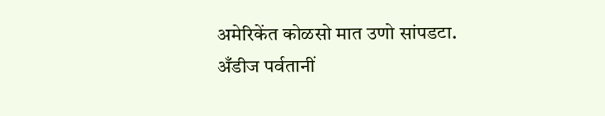अमेरिकेंत कोळसो मात उणो सांपडटा. अँडीज पर्वतानीं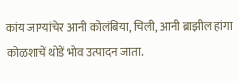कांय जाग्यांचेर आनी कोलंबिया, चिली, आनी ब्राझील हांगा कोळशाचें थोडें भोव उत्पादन जाता.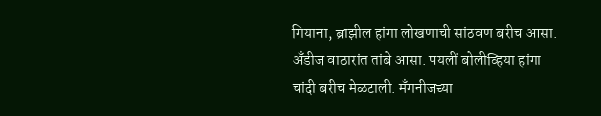गियाना, ब्राझील हांगा लोखणाची सांठवण बरीच आसा. अँडीज वाठारांत तांबे आसा. पयलीं बोलीव्हिया हांगा चांदी बरीच मेळटाली. मँगनीजच्या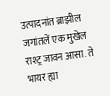उत्पादनांत ब्राझील जगांतलें एक मुखेल राश्ट्र जावन आसा. ते भायर ह्या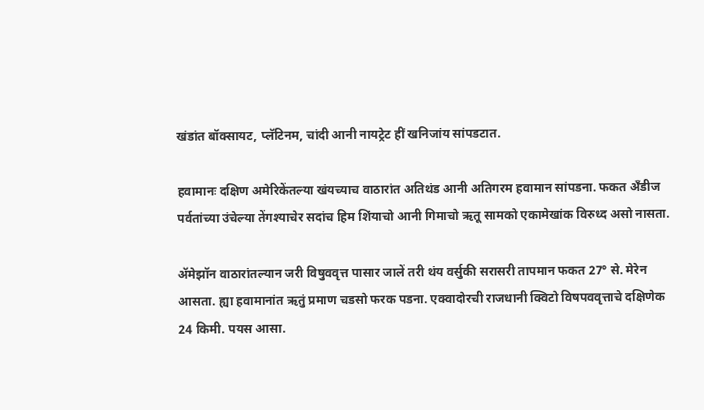खंडांत बॉक्सायट, प्लॅटिनम, चांदी आनी नायट्रेट हीं खनिजांय सांपडटात.

हवामानः दक्षिण अमेरिकेंतल्या खंयच्याच वाठारांत अतिथंड आनी अतिगरम हवामान सांपडना. फकत अँडीज पर्वतांच्या उंचेल्या तेंगश्याचेर सदांच हिम शिंयाचो आनी गिमाचो ऋतू सामको एकामेखांक विरुध्द असो नासता.

ॲमेझॉन वाठारांतल्यान जरी विषुववृत्त पासार जालें तरी थंय वर्सुकी सरासरी तापमान फकत 27° से. मेरेन आसता. ह्या हवामानांत ऋतुं प्रमाण चडसो फरक पडना. एक्वादोरची राजधानी क्विटो विषपववृत्ताचे दक्षिणेक 24 किमी. पयस आसा.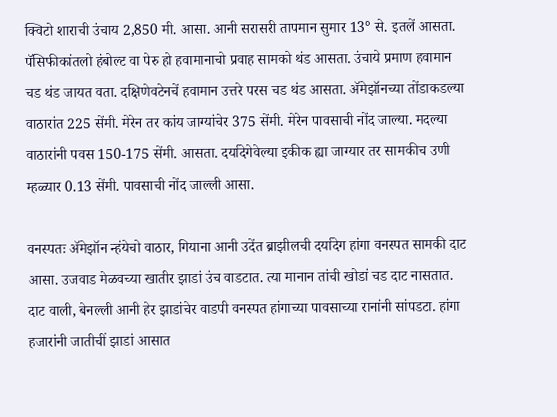क्विटो शाराची उंचाय 2,850 मी. आसा. आनी सरासरी तापमान सुमार 13° से. इतलें आसता. पॅसिफीकांतलो हंबोल्ट वा पेरु हो हवामानाचो प्रवाह सामको थंड आसता. उंचाये प्रमाण हवामान चड थंड जायत वता. दक्षिणेवटेनचें हवामान उत्तरे परस चड थंड आसता. ॲमेझॉनच्या तोंडाकडल्या वाठारांत 225 सेंमी. मेरेन तर कांय जाग्यांचेर 375 सेंमी. मेरेन पावसाची नोंद जाल्या. मदल्या वाठारांनी पवस 150-175 सेंमी. आसता. दर्यादेगेवेल्या इकीक ह्या जाग्यार तर सामकीच उणी म्हळ्यार 0.13 सेंमी. पावसाची नोंद जाल्ली आसा.

वनस्पतः ॲमेझॉन न्हंयेचो वाठार, गियाना आनी उदेंत ब्राझीलची दर्यादेग हांगा वनस्पत सामकी दाट आसा. उजवाड मेळवच्या खातीर झाडां उंच वाडटात. त्या मानान तांची खोडां चड दाट नासतात. दाट वाली, बेनल्ली आनी हेर झाडांचेर वाडपी वनस्पत हांगाच्या पावसाच्या रानांनी सांपडटा. हांगा हजारांनी जातीचीं झाडां आसात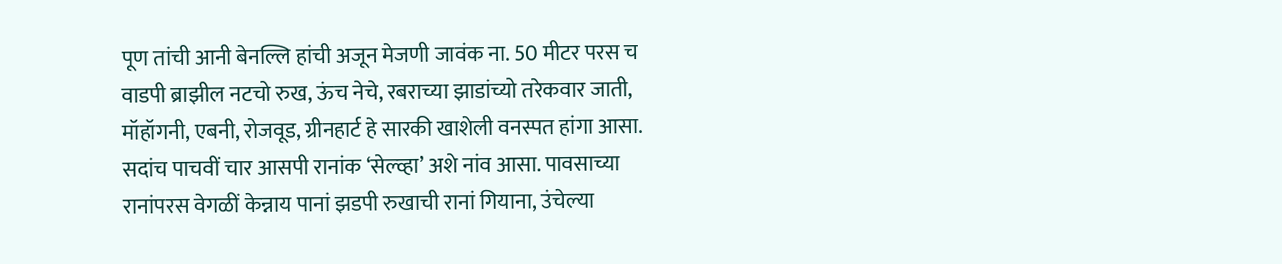पूण तांची आनी बेनल्लि हांची अजून मेजणी जावंक ना. 50 मीटर परस च वाडपी ब्राझील नटचो रुख, ऊंच नेचे, रबराच्या झाडांच्यो तरेकवार जाती, मॉहॉगनी, एबनी, रोजवूड, ग्रीनहार्ट हे सारकी खाशेली वनस्पत हांगा आसा. सदांच पाचवीं चार आसपी रानांक ‘सेल्व्हा’ अशे नांव आसा. पावसाच्या रानांपरस वेगळीं केन्नाय पानां झडपी रुखाची रानां गियाना, उंचेल्या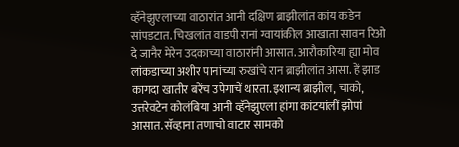व्हॅनेझुएलाच्या वाठारांत आनी दक्षिण ब्राझीलांत कांय कडेन सांपडटात. चिखलांत वाडपी रानां ग्वायांकील आखाता सावन रिओ दे जानैर मेरेन उदकाच्या वाठारांनी आसात. आरौकारिया ह्या मोव लांकडाच्या अशीर पानांच्या रुखांचे रान ब्राझीलांत आसा. हें झाड कागदा खातीर बरेंच उपेगाचें थारता. इशान्य ब्राझील, चाको, उत्तरेवटेन कोलंबिया आनी व्हॅनेझुएला हांगा कांटयांलीं झोपां आसात. सॅव्हाना तणाचो वाटार सामको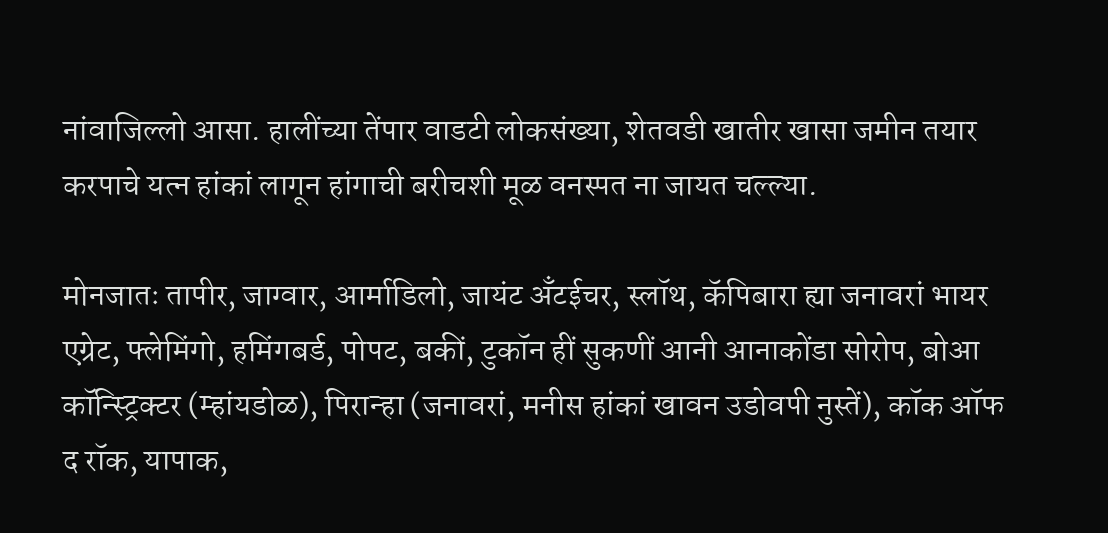नांवाजिल्लो आसा. हालींच्या तेंपार वाडटी लोकसंख्या, शेतवडी खातीर खासा जमीन तयार करपाचे यत्न हांकां लागून हांगाची बरीचशी मूळ वनस्पत ना जायत चल्ल्या.

मोनजातः तापीर, जाग्वार, आर्माडिलो, जायंट अँटईचर, स्लॉथ, कॅपिबारा ह्या जनावरां भायर एग्रेट, फ्लेमिंगो, हमिंगबर्ड, पोपट, बकीं, टुकॉन हीं सुकणीं आनी आनाकोंडा सोरोप, बोआ कॉन्स्ट्रिक्टर (म्हांयडोळ), पिरान्हा (जनावरां, मनीस हांकां खावन उडोवपी नुस्तें), कॉक ऑफ द रॉक, यापाक,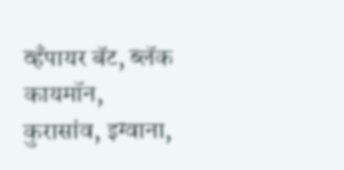व्हँपायर बॅट, ब्लॅक कायमॉन, कुरासांव, इग्वाना,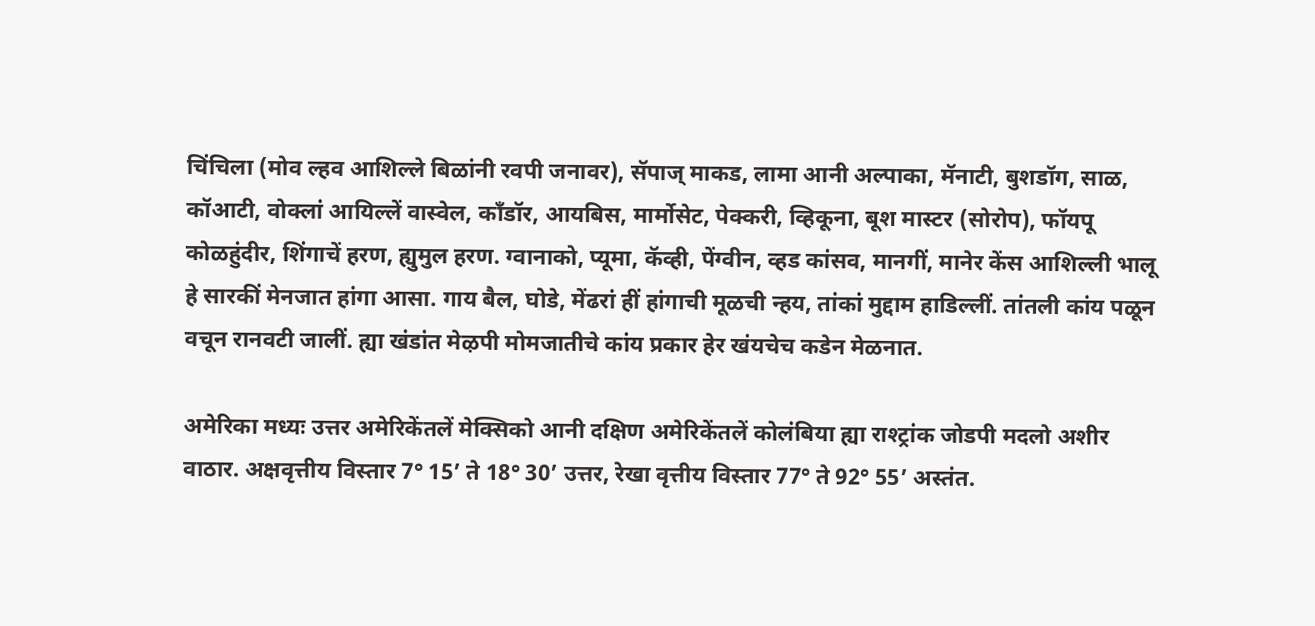चिंचिला (मोव ल्हव आशिल्ले बिळांनी रवपी जनावर), सॅपाज् माकड, लामा आनी अल्पाका, मॅनाटी, बुशडॉग, साळ, कॉआटी, वोक्लां आयिल्लें वास्वेल, काँडॉर, आयबिस, मार्मोसेट, पेक्करी, व्हिकूना, बूश मास्टर (सोरोप), फॉयपू कोळहुंदीर, शिंगाचें हरण, ह्युमुल हरण. ग्वानाको, प्यूमा, कॅव्ही, पेंग्वीन, व्हड कांसव, मानगीं, मानेर केंस आशिल्ली भालू हे सारकीं मेनजात हांगा आसा. गाय बैल, घोडे, मेंढरां हीं हांगाची मूळची न्हय, तांकां मुद्दाम हाडिल्लीं. तांतली कांय पळून वचून रानवटी जालीं. ह्या खंडांत मेऴपी मोमजातीचे कांय प्रकार हेर खंयचेच कडेन मेळनात.

अमेरिका मध्यः उत्तर अमेरिकेंतलें मेक्सिको आनी दक्षिण अमेरिकेंतलें कोलंबिया ह्या राश्ट्रांक जोडपी मदलो अशीर वाठार. अक्षवृत्तीय विस्तार 7° 15’ ते 18° 30’ उत्तर, रेखा वृत्तीय विस्तार 77° ते 92° 55’ अस्तंत.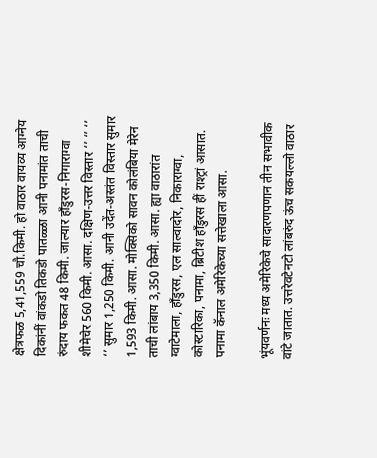क्षेत्रफळ 5,41,559 चौ.किमी. हो वाठार वायव्य आग्नेय दिकांनीं वांकडो तिकडो पातळ्ळा आनी पनामांत ताची रुंदाय फकत 48 किमी. जाल्यार हाँडुरस-निगाराग्वा शीमेचेर 560 किमी. आसा. दक्षिण-उत्तर विस्तार ‘’ ‘’ ‘’ ‘’ सुमार 1,250 किमी. आनी उदेंत-अस्तंत विस्तार सुमार 1,593 किमी. आसा. मोक्सिको सावन कोलंबिया मेरेन ताची लांबाय 3,350 किमी. आसा. ह्या वाठारांत ग्वाटेमाला, हाँडुरस, एल साल्वादोर, निकाराग्वा, कोस्टारिका, पनामा, ब्रिटीश हाँडुरस हीं राश्ट्रां आसात. पनामा कॅनाल अमेरिकेच्या सत्तेखाला आसा.

भूंयवर्णनः मध्य अमेरिकेचे सादारणपणान तीन सभावीक वांटे जातात. उत्तरेवटेनटो लांबरुंद ऊंच सकयल्लो वाठार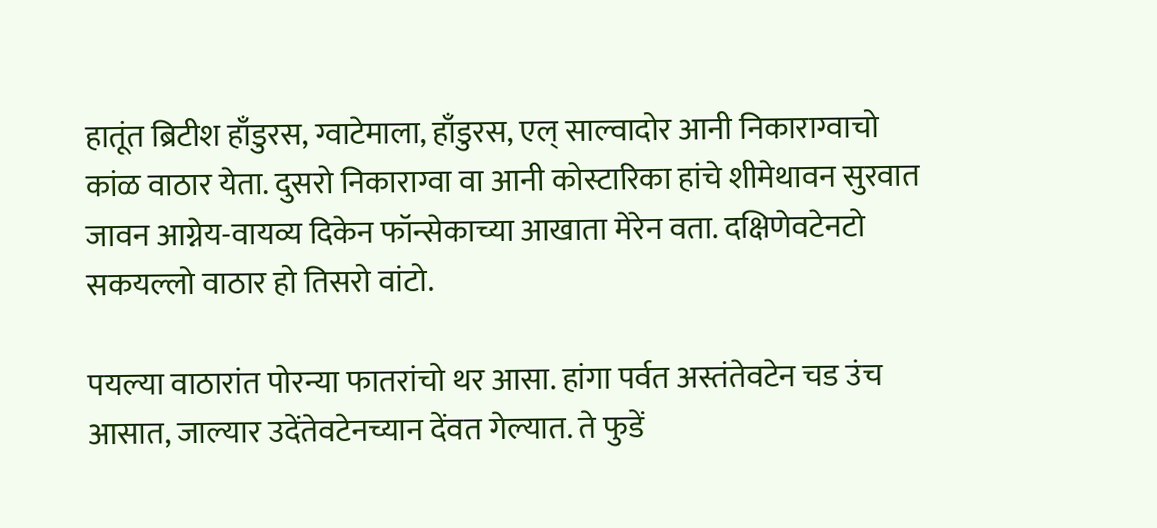हातूंत ब्रिटीश हाँडुरस, ग्वाटेमाला, हाँडुरस, एल् साल्वादोर आनी निकाराग्वाचो कांळ वाठार येता. दुसरो निकाराग्वा वा आनी कोस्टारिका हांचे शीमेथावन सुरवात जावन आग्नेय-वायव्य दिकेन फॉन्सेकाच्या आखाता मेरेन वता. दक्षिणेवटेनटो सकयल्लो वाठार हो तिसरो वांटो.

पयल्या वाठारांत पोरन्या फातरांचो थर आसा. हांगा पर्वत अस्तंतेवटेन चड उंच आसात, जाल्यार उदेंतेवटेनच्यान देंवत गेल्यात. ते फुडें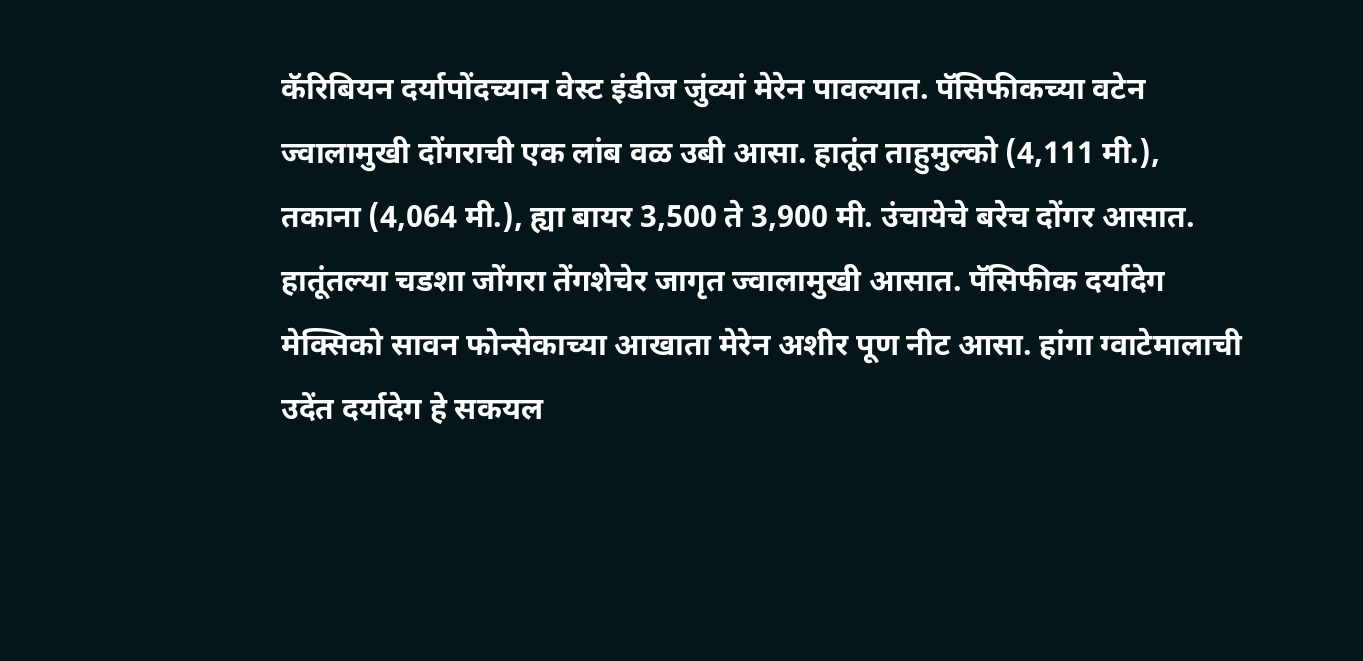कॅरिबियन दर्यापोंदच्यान वेस्ट इंडीज जुंव्यां मेरेन पावल्यात. पॅसिफीकच्या वटेन ज्वालामुखी दोंगराची एक लांब वळ उबी आसा. हातूंत ताहुमुल्को (4,111 मी.), तकाना (4,064 मी.), ह्या बायर 3,500 ते 3,900 मी. उंचायेचे बरेच दोंगर आसात. हातूंतल्या चडशा जोंगरा तेंगशेचेर जागृत ज्वालामुखी आसात. पॅसिफीक दर्यादेग मेक्सिको सावन फोन्सेकाच्या आखाता मेरेन अशीर पूण नीट आसा. हांगा ग्वाटेमालाची उदेंत दर्यादेग हे सकयल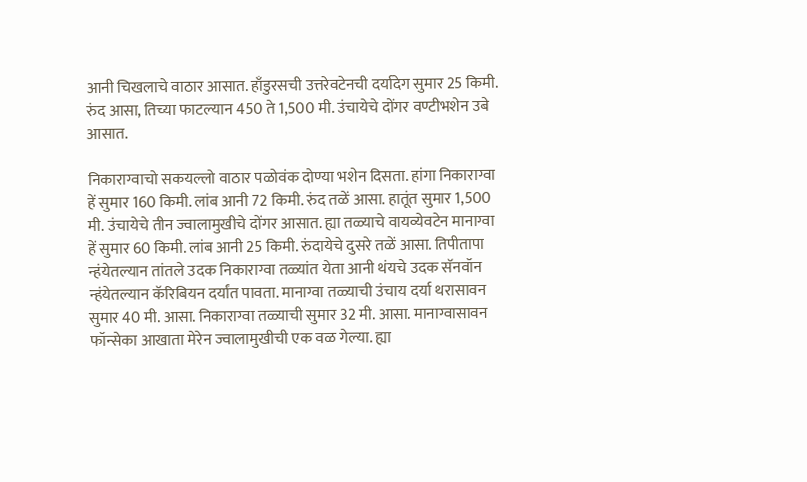आनी चिखलाचे वाठार आसात. हाँडुरसची उत्तरेवटेनची दर्यादेग सुमार 25 किमी. रुंद आसा, तिच्या फाटल्यान 450 ते 1,500 मी. उंचायेचे दोंगर वण्टीभशेन उबे आसात.

निकाराग्वाचो सकयल्लो वाठार पळोवंक दोण्या भशेन दिसता. हांगा निकाराग्वा हें सुमार 160 किमी. लांब आनी 72 किमी. रुंद तळें आसा. हातूंत सुमार 1,500 मी. उंचायेचे तीन ज्वालामुखीचे दोंगर आसात. ह्या तळ्याचे वायव्येवटेन मानाग्वा हें सुमार 60 किमी. लांब आनी 25 किमी. रुंदायेचे दुसरे तळें आसा. तिपीतापा न्हंयेतल्यान तांतले उदक निकाराग्वा तळ्यांत येता आनी थंयचे उदक सॅनवॉन न्हंयेतल्यान कॅरिबियन दर्यांत पावता. मानाग्वा तळ्याची उंचाय दर्या थरासावन सुमार 40 मी. आसा. निकाराग्वा तळ्याची सुमार 32 मी. आसा. मानाग्वासावन फॉन्सेका आखाता मेरेन ज्वालामुखीची एक वळ गेल्या. ह्या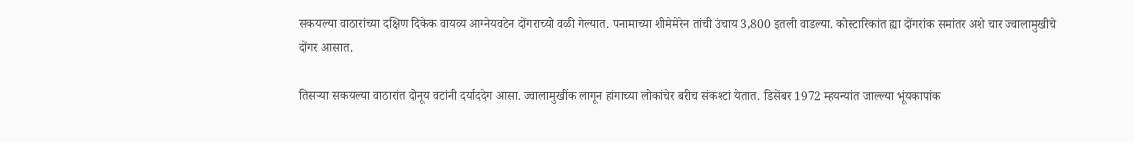सकयल्या वाठारांच्या दक्षिण दिकेक वायव्य आग्नेयवटेन दोंगराच्यो वळी गेल्यात. पनामाच्या शीमेमेरेन तांची उंचाय 3,800 इतली वाडल्या. कोस्टारिकांत ह्या दोंगरांक समांतर अशे चार ज्वालामुखीचे दोंगर आसात.

तिसऱ्या सकयल्या वाठारांत दोनूय वटांनी दर्याददेग आसा. ज्वालामुखींक लागून हांगाच्या लोकांचेर बरीच संकश्टां येतात. डिसेंबर 1972 म्हयन्यांत जाल्ल्या भूंयकापांक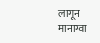लागून मानाग्वा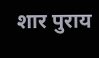शार पुराय